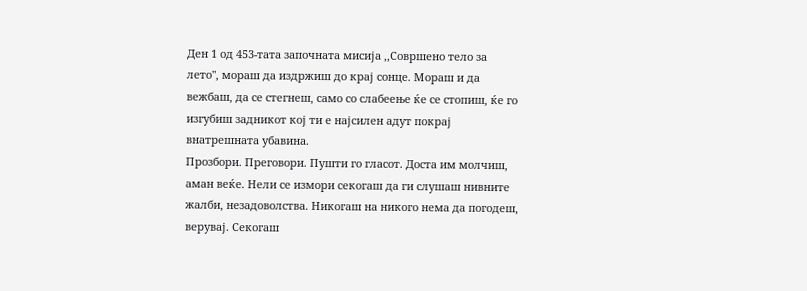Ден 1 од 453-тата започната мисија ,,Совршено тело за лето", мораш да издржиш до крај сонце. Мораш и да вежбаш, да се стегнеш, само со слабеење ќе се стопиш, ќе го изгубиш задникот кој ти е најсилен адут покрај внатрешната убавина.
Прозбори. Преговори. Пушти го гласот. Доста им молчиш, аман веќе. Нели се измори секогаш да ги слушаш нивните жалби, незадоволства. Никогаш на никого нема да погодеш, верувај. Секогаш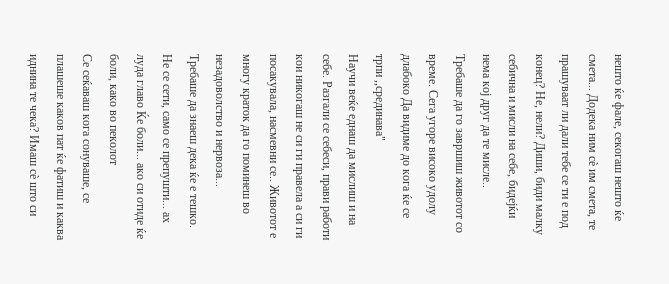нешто ќе фале, секогаш нешто ќе смета... Додека ним сѐ им смета, те прашуваат ли дали тебе се ти е под конец? Не, нели? Диши, биди малку себична и мисли на себе, бидејќи нема кој друг да те мисле..
Требаше да го завршиш животот со време. Сега угоре високо удолу длабоко Да видиме до кога ќе се трпи ,,срединава"
Научи веќе еднаш да мислиш и на себе. Разгали се себеси, прави работи кои никогаш не си ги правела а си ги посакувала, насмевни се.. Животот е многу краток да го поминеш во незадоволство и нервоза...
Требаше да знаеш дека ќе е тешко. Не се сети, само се препушти... ах луда главо Ќе боли... ако си отиде ќе боли, како во пеколот
Се сеќаваш кога сонуваше, се плашеше каков пат ќе фатиш и каква иднина те чека? Имаш сѐ што си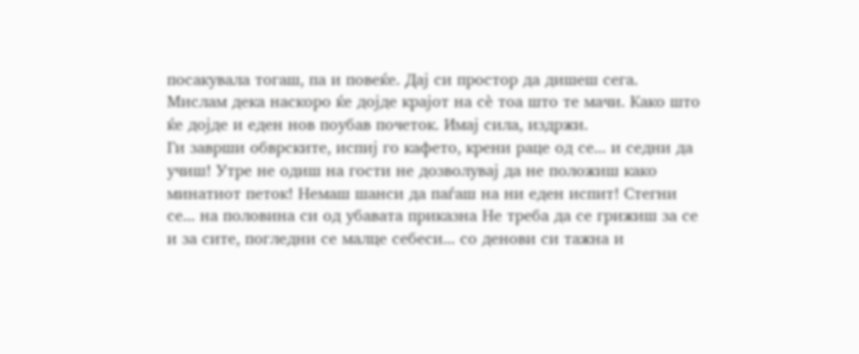посакувала тогаш, па и повеќе. Дај си простор да дишеш сега.
Мислам дека наскоро ќе дојде крајот на сè тоа што те мачи. Како што ќе дојде и еден нов поубав почеток. Имај сила, издржи.
Ги заврши обврските, испиј го кафето, крени раце од се... и седни да учиш! Утре не одиш на гости не дозволувај да не положиш како минатиот петок! Немаш шанси да паѓаш на ни еден испит! Стегни се... на половина си од убавата приказна Не треба да се грижиш за се и за сите, погледни се малце себеси... со денови си тажна и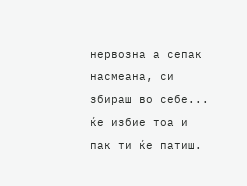нервозна а сепак насмеана, си збираш во себе... ќе избие тоа и пак ти ќе патиш.